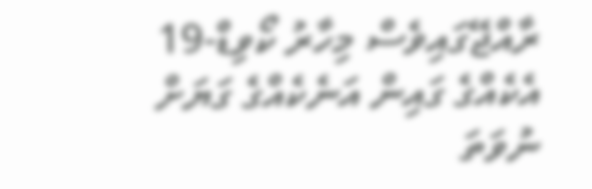ރާއްޖޭގައިވެސް މިހާރު ކޯވިޑް-19 އެކެއްގެ ގައިން އަނެކެއްގެ ގަޔަށް ނުވަތަ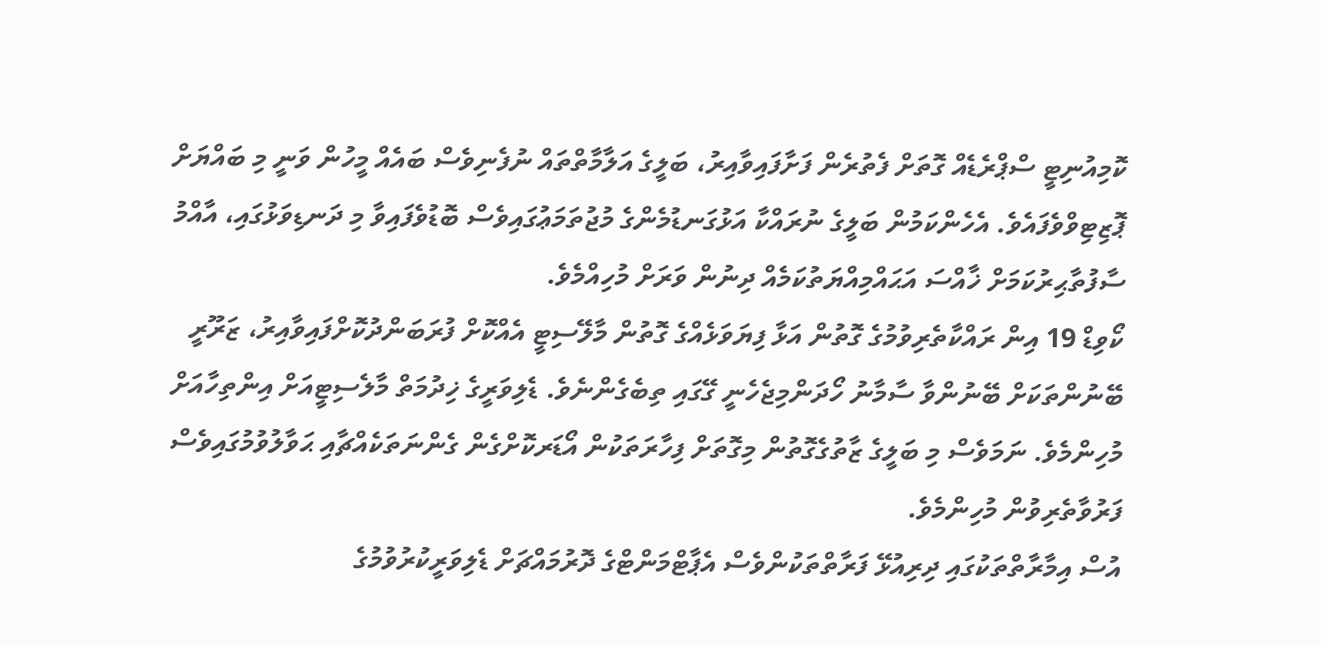ކޮމިއުނިޓީ ސްޕްރެޑެއް ގޮތަށް ފެތުރެން ފަށާފައިވާއިރު، ބަލީގެ އަލާމާތްތައް ނުފެނިވެސް ބައެއް މީހުން ވަނީ މި ބައްޔަށް ޕޮޒިޓިވްވެފައެވެ. އެހެންކަމުން ބަލީގެ ނުރައްކާ އަޅުގަނޑުމެންގެ މުޖުތަމަޢުގައިވެސް ބޮޑުވެފައިވާ މި ދަނޑިވަޅުގައި، އާއްމު ސާފުތާޙިރުކަމަށް ޚާއްސަ އަޙައްމިއްޔަތުކަމެއް ދިނުން ވަރަށް މުހިއްމެވެ.
ކޯވިޑް 19 އިން ރައްކާތެރިވުމުގެ ގޮތުން އަޅާ ފިޔަވަޅެއްގެ ގޮތުން މާލޭސިޓީ އެއްކޮށް ފުރަބަންދުކޮށްފައިވާއިރު، ޒަރޫރީ ބޭނުންތަކަށް ބޭނުންވާ ސާމާނު ހޯދަންމިޖެހެނީ ގޭގައި ތިބެގެންނެވެ. ޑެލިވަރީގެ ޚިދުމަތް މާލެސިޓީއަށް އިންތިހާއަށް މުހިންމެވެ. ނަމަވެސް މި ބަލީގެ ޒާތުގެގޮތުން މިގޮތަށް ފިހާރަތަކުން އޯޑަރކޮށްގެން ގެންނަތަކެއްޗާއި ޙަވާލުވުމުގައިވެސް ފަރުވާތެރިވުން މުހިންމެވެ.
އުސް އިމާރާތްތަކުގައި ދިރިއުޅޭ ފަރާތްތަކުންވެސް އެޕާޓްމަންޓްގެ ދޮރުމައްޗަށް ޑެލިވަރީކުރުވުމުގެ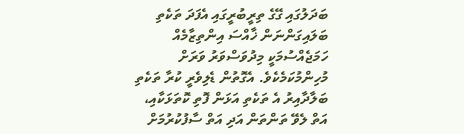ބަދަލުގައި ގޭގެ ތިރީބުރީގައި އެފަދަ ތަކެތި ބަލައިގަންނަން ޚާއްސަ އިންތިޒާމެއް ހަމަޖެއްސުމަކީ މިދުވަސްވަރު ވަރަށް މުހިންމުކަމެކެވެ. އެގޮތުން ޑެލިވެރީ ކުރާ ތަކެތި ބަލާދާއިރު އެ ތަކެތި އަޅަން ފޮތި ކޮތަޅަކާއި، އަތް ލެވޭ ތަންތަން އަދި އަތް ސާފުކުރުމަށް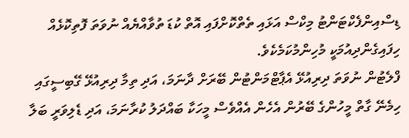ޑިސްއިންފެކްޓަންޓު މިކްސް އަޅައި ތެތްކޮށްފައި އޮތް ކުޑަ ތުވާއްޔެއް ނުވަތަ ފޮތިކޮޅެއް ހިފައިގެންދިއުމަކީ މުހިންމުކަމެކެވެ.
ފްލެޓުން ނުވަތަ ދިރިއުޅޭ އެޕާޓްމަންޓުން ބޭރަށް ދާނަމަ، އަދި ތިމާ ދިރިއުޅޭ ގޭބިސީގައި ހިމެނޭ ގާތް މީހުންގެ ބޭރުން އެހެން އެއްވެސް މީހަކާ ބައްދަލު ކުރާނަމަ، އަދި ޑެލިވަރީ ބަލާ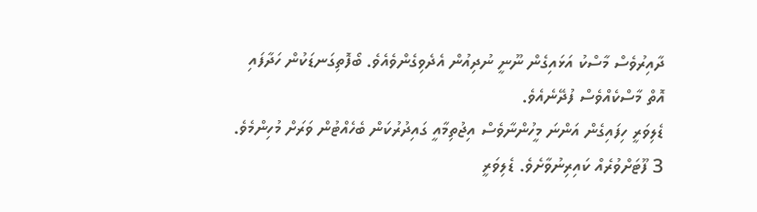ދާއިރުވެސް މާސްކު އަޅައިގެން ނޫނީ ނުދިއުން އެދެވިގެންވެއެވެ. ބޯފޮތިގަނޑަކުން ހަދާފައި އޮތް މާސްކެއްވެސް ފުދޭނެއެވެ.
ޑެލިވަރީ ހިފައިގެން އަންނަ މީހުންނާވެސް އިޖުތިމާއީ ގައިދުރުކަން ބެހެއްޓުން ވަރަށް މުހިންމެވެ. 3 ފޫޓަށްވުރެއް ކައިރިނުވާށެވެ. ޑެލިވަރީ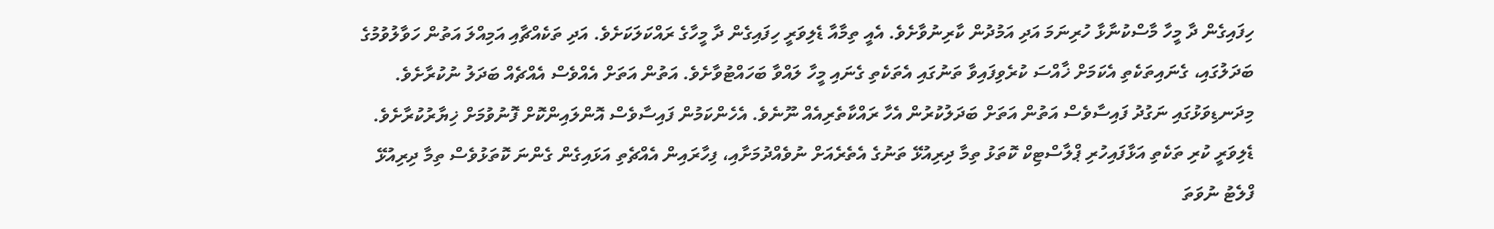ހިފައިގެން ދާ މީހާ މާސްކުނާޅާ ހުރިނަމަ އަދި އަމުދުން ކާރިނުވާށެވެ. އެއީ ތިމާއާ ޑެލިވަރީ ހިފައިގެން ދާ މީހާގެ ރައްކަލަކަށެވެ. އަދި ތަކެއްޗާއި އަމިއްލަ އަތުން ހަވާލުވުމުގެ ބަދަލުގައި، ގެނައިތަކެތި އެކަމަށް ޚާއްސަ ކުރެވިފައިވާ ތަނުގައި އެތަކެތި ގެނައި މީހާ ލައްވާ ބަހައްޓުވާށެވެ. އަތުން އަތަށް އެއްވެސް އެއްޗެއް ބަދަލު ނުކުރާށެވެ. މިދަނޑިވަޅުގައި ނަގުދު ފައިސާވެސް އަތުން އަތަށް ބަދަލުކުރުން އެހާ ރައްކާތެރިއެއް ނޫނެވެ. އެހެންކަމުން ފައިސާވެސް އޮންލައިންކޮށް ފޮނުވުމަށް ޚިޔާރުކުރާށެވެ.
ޑެލިވަރީ ކުރި ތަކެތި އަޅާފައިހުރި ޕްލާސްޓިކް ކޮތަޅު ތިމާ ދިރިއުޅޭ ތަނުގެ އެތެރެއަށް ނުވެއްދުމަށާއި، ފިހާރައިން އެއްޗެތި އަޅައިގެން ގެންނަ ކޮތަޅުވެސް ތިމާ ދިރިއުޅޭ ފްލެޓު ނުވަތަ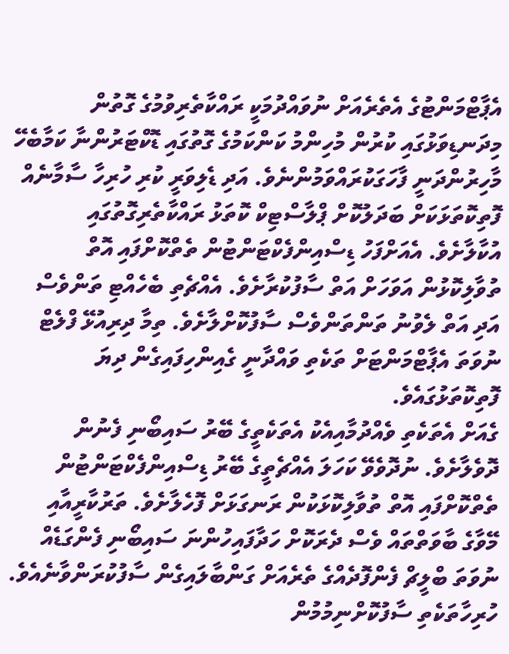އެޕާޓްމަންޓުގެ އެތެރެއަށް ނުވައްދުމަކީ ރައްކާތެރިވުމުގެ ގޮތުން މިދަނޑިވަޅުގައި ކުރުން މުހިންމު ކަންކަމުގެ ގޮތުގައި ޑޮކްޓަރުންނާ ކަމާބެހޭ މާހިރުންދަނީ ފާހަގަކުރައްވަމުންނެވެ. އަދި ޑެލިވަރީ ކުރި ހުރިހާ ސާމާނެއް ފޮތިކޮތަޅަކަށް ބަދަލުކޮށް ޕްލާސްޓިކް ކޮތަޅު ރައްކާތެރިގޮތުގައި އުކާލާށެވެ. އެއަށްފަހު ޑިސްއިންފެކްޓަންޓުން ތެތްކޮށްފައި އޮތް ތުވާލިކޮޅުން އަވަހަށް އަތް ސާފުކުރާށެވެ. އެއްޗެތި ބެހެއްޓި ތަންވެސް އަދި އަތް ލެވުނު ތަންތަންވެސް ސާފުކޮށްލާށެވެ. ތިމާ ދިރިއުޅޭ ފްލެޓް ނުވަތަ އެޕާޓްމަންޓަށް ތަކެތި ވައްދާނީ ގެއިންހިފައިގެން ދިޔަ ފޮތިކޮތަޅުގައެވެ.
ގެއަށް އެތަކެތި ވެއްދުމާއިއެކު އެތަކެތީގެ ބޭރު ސައިބޯނި ފެނުން ދޮވެލާށެވެ. ނުދޮވެވޭ ކަހަލަ އެއްޗެތީގެ ބޭރު ޑިސްއިންފެކްޓަންޓުން ތެތްކޮށްފައި އޮތް ތުވާލިކޮޅަކުން ރަނގަޅަށް ފޮހެލާށެވެ. ތަރުކާރީއާއި މޭވާގެ ބާވަތްތައް ވެސް ދެރަކޮށް ހަދާފައިހުންނަ ސައިބޯނި ފެންގަޑެއް ނުވަތަ ބްލީޗް ފެންފޮދެއްގެ ތެރެއަށް ގަންބާލައިގެން ސާފުކުރަންވާނެއެވެ. ހުރިހާތަކެތި ސާފުކޮށްނިމުމުން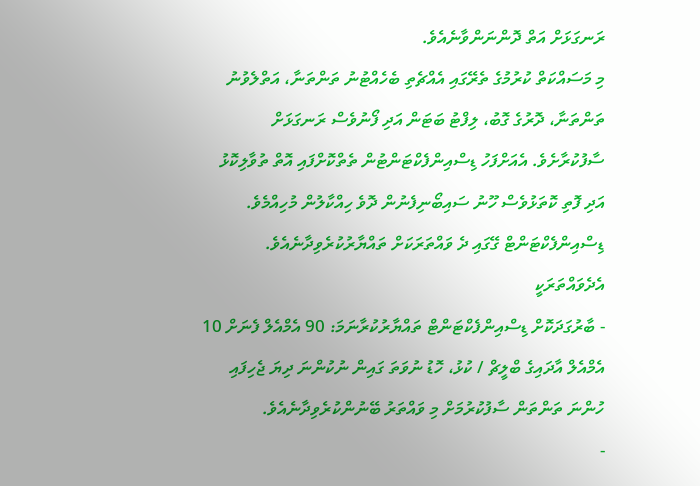ރަނގަޅަށް އަތް ދޮންނަންވާނެއެވެ.
މި މަސައްކަތް ކުރުމުގެ ތެރޭގައި އެއްޗެތި ބެހެއްޓުނު ތަންތަނާ، އަތްލެވުނު ތަންތަނާ، ދޮރުގެ ގޮބު، ލިފްޓު ބަޓަން އަދި ފޯނުވެސް ރަނގަޅަށް ސާފުކުރާށެވެ. އެއަށްފަހު ޑިސްއިންފެކްޓަންޓުން ތެތްކޮށްފައި އޮތް ތުވާލިކޮޅު އަދި ފޮތި ކޮތަޅުވެސް ހޫނު ސައިބޯނިފެނުން ދޮވެ ހިއްކާލުން މުހިއްމެވެ.
ޑިސްއިންފެކްޓަންޓް ގޭގައި ދެ ވައްތަރަކަށް ތައްޔާރުކުރެވިދާނެއެވެ. އެދެވައްތަރަކީ
- ބާރުގަދަކޮށް ޑިސްއިންފެކްޓަންޓް ތައްޔާރުކުރާނަމަ: 90 އެމްއެލް ފެނަށް 10 އެމްއެލް އާދައިގެ ބްލީޗް / ކުޅު، ހޮޑު ނުވަތަ ގައިން ނުކުންނަ ދިޔަ ޖެހިފައި ހުންނަ ތަންތަން ސާފުކުރުމަށް މި ވައްތަރު ބޭނުންކުރެވިދާނެއެވެ.
-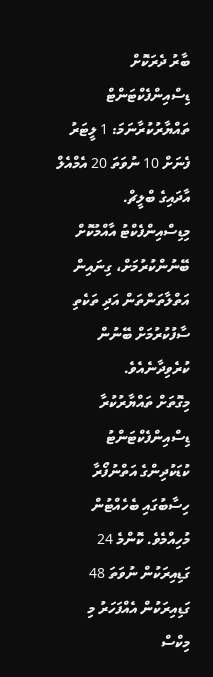ބާރު ދެރަކޮށް ޑިސްއިންފެކްޓަންޓް ތައްޔާރުކުރާނަމަ: 1 ލީޓަރު ފެނަށް 10 ނުވަތަ 20 އެމްއެލް އާދައިގެ ބްލީޗް. މިޑިސްއިންފެކްޓު އާއްމުކޮށް ބޭނުންކުރުމަށް، ގިނައިން އަތްލާތަންތަން އަދި ތަކެތި ސާފުކުރުމަށް ބޭނުން ކުރެވިދާނެއެވެ.
މިގޮތަށް ތައްޔާރުކުރާ ޑިސްއިންފެކްޓަންޓު ކުޑަކުދިންގެ އަތްނުފޯރާ ހިސާބުގައި ބެހެއްޓުން މުހިއްމެވެ. ކޮންމެ 24 ގަޑިއިރަކުން ނުވަތަ 48 ގަޑިއިރަކުން އެއްފަހަރު މި މިކްސް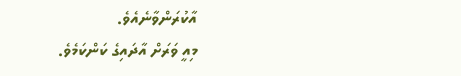އާކުރަންވާނެއެވެ.
މިއީ ވަރަށް އާދައިގެ ކަންކަމެވެ.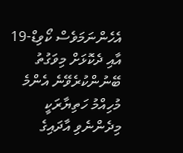އެހެންނަމަވެސް ކޯވިޑް-19 އާއި ދެކޮޅަށް މިވަގުތު ބޭނުންކުރެވޭނެ އެންމެ މުހިއްމު ހަތިޔާރަކީ މިދެންނެވި އާދައިގެ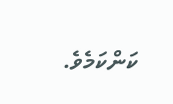ކަންކަމެވެ.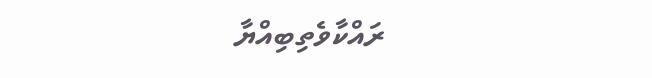ރައްކާވެތިބިއްޔާ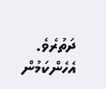ދަތުރެވެ. އެހެންކަމުން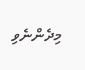މިދެންނެވި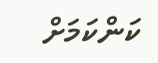ކަންކަމަށް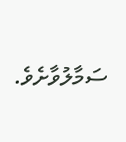ސަމާލުވާށެވެ.